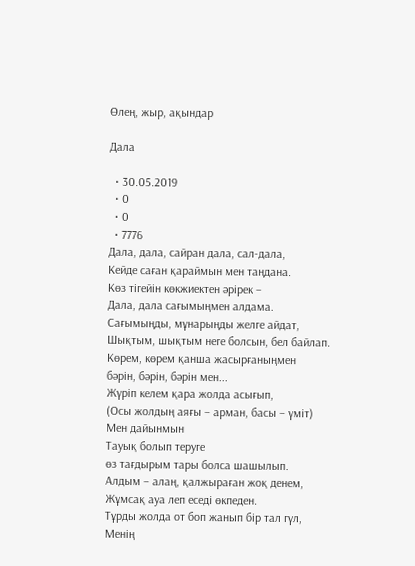Өлең, жыр, ақындар

Дала

  • 30.05.2019
  • 0
  • 0
  • 7776
Дала, дала, сайран дала, сал-дала,
Кейде саған қараймын мен таңдана.
Көз тігейін көкжиектен әрірек –
Дала, дала сағымыңмен алдама.
Сағымыңды, мұнарыңды желге айдат,
Шықтым, шықтым неге болсын, бел байлап.
Көрем, көрем қанша жасырғаныңмен
бәрін, бәрін, бәрін мен...
Жүріп келем қара жолда асығып,
(Осы жолдың аяғы – арман, басы – үміт)
Мен дайынмын
Тауық болып теруге
өз тағдырым тары болса шашылып.
Алдым – алаң, қалжыраған жоқ денем,
Жұмсақ ауа леп еседі өкпеден.
Тұрды жолда от боп жанып бір тал гүл,
Менің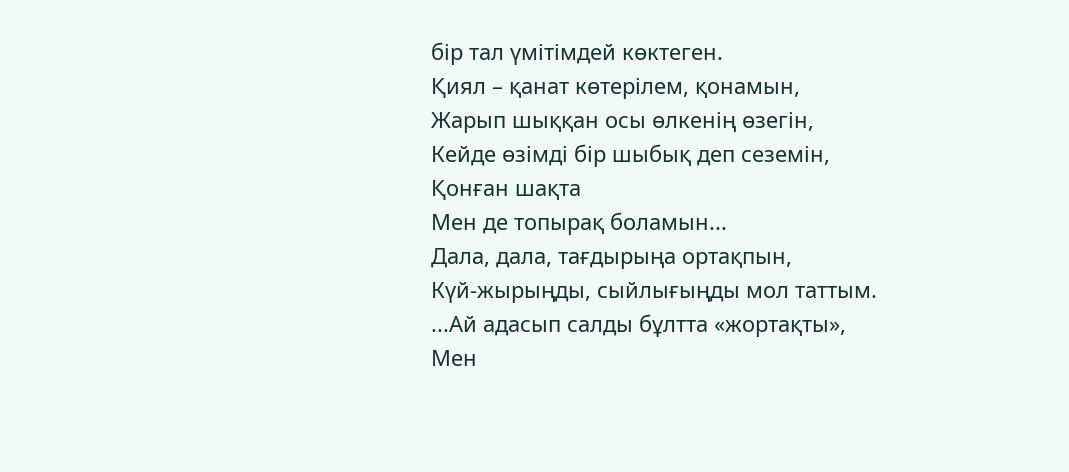бір тал үмітімдей көктеген.
Қиял – қанат көтерілем, қонамын,
Жарып шыққан осы өлкенің өзегін,
Кейде өзімді бір шыбық деп сеземін,
Қонған шақта
Мен де топырақ боламын...
Дала, дала, тағдырыңа ортақпын,
Күй-жырыңды, сыйлығыңды мол таттым.
...Ай адасып салды бұлтта «жортақты»,
Мен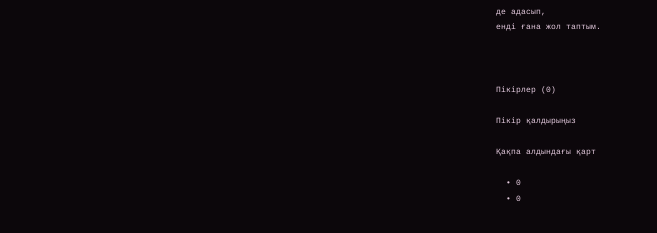де адасып,
енді ғана жол таптым.



Пікірлер (0)

Пікір қалдырыңыз

Қақпа алдындағы қарт

  • 0
  • 0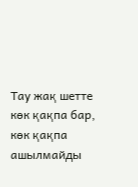Тау жақ шетте көк қақпа бар,
көк қақпа
ашылмайды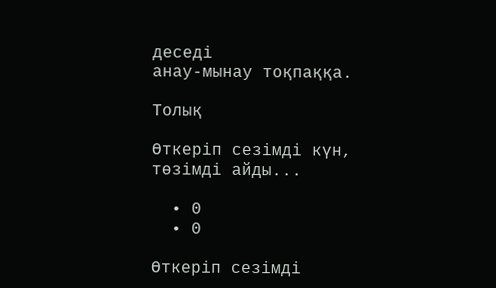деседі
анау-мынау тоқпаққа.

Толық

Өткеріп сезімді күн, төзімді айды...

  • 0
  • 0

Өткеріп сезімді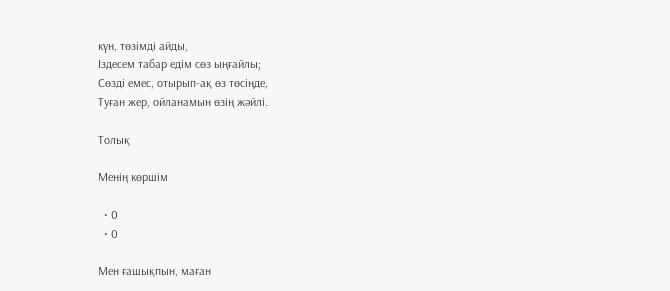күн, төзімді айды,
Іздесем табар едім сөз ыңғайлы;
Сөзді емес, отырып-ақ өз төсіңде,
Туған жер, ойланамын өзің жәйлі.

Толық

Менің көршім

  • 0
  • 0

Мен ғашықпын, маған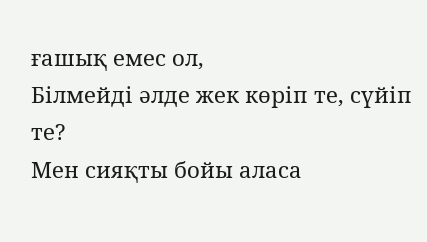ғашық емес ол,
Білмейді әлде жек көріп те, сүйіп те?
Мен сияқты бойы аласа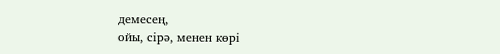демесең,
ойы, сірә, менен көрі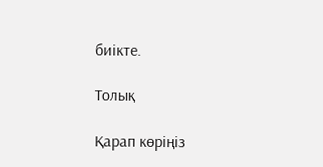биікте.

Толық

Қарап көріңіз